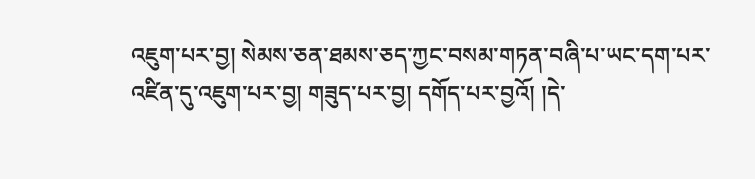འཇུག་པར་བྱ། སེམས་ཅན་ཐམས་ཅད་ཀྱང་བསམ་གཏན་བཞི་པ་ཡང་དག་པར་འཛིན་དུ་འཇུག་པར་བྱ། གཟུད་པར་བྱ། དགོད་པར་བྱའོ། །དེ་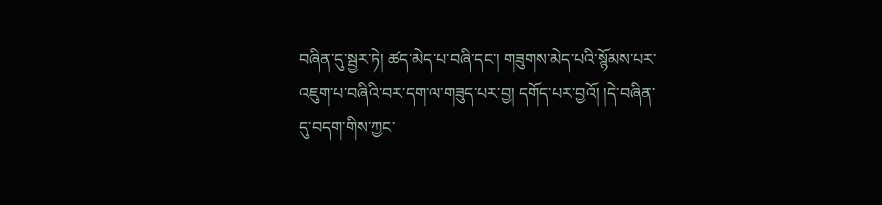བཞིན་དུ་སྦྱར་ཏེ། ཚད་མེད་པ་བཞི་དང་། གཟུགས་མེད་པའི་སྙོམས་པར་འཇུག་པ་བཞིའི་བར་དག་ལ་གཟུད་པར་བྱ། དགོད་པར་བྱའོ། །དེ་བཞིན་དུ་བདག་གིས་ཀྱང་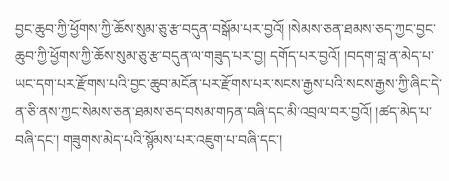བྱང་ཆུབ་ཀྱི་ཕྱོགས་ཀྱི་ཆོས་སུམ་ཅུ་རྩ་བདུན་བསྒོམ་པར་བྱའོ། །སེམས་ཅན་ཐམས་ཅད་ཀྱང་བྱང་ཆུབ་ཀྱི་ཕྱོགས་ཀྱི་ཆོས་སུམ་ཅུ་རྩ་བདུན་ལ་གཟུད་པར་བྱ། དགོད་པར་བྱའོ། །བདག་བླ་ན་མེད་པ་ཡང་དག་པར་རྫོགས་པའི་བྱང་ཆུབ་མངོན་པར་རྫོགས་པར་སངས་རྒྱས་པའི་སངས་རྒྱས་ཀྱི་ཞིང་དེ་ན་ཅི་ནས་ཀྱང་སེམས་ཅན་ཐམས་ཅད་བསམ་གཏན་བཞི་དང་མི་འབྲལ་བར་བྱའོ། །ཚད་མེད་པ་བཞི་དང་། གཟུགས་མེད་པའི་སྙོམས་པར་འཇུག་པ་བཞི་དང་།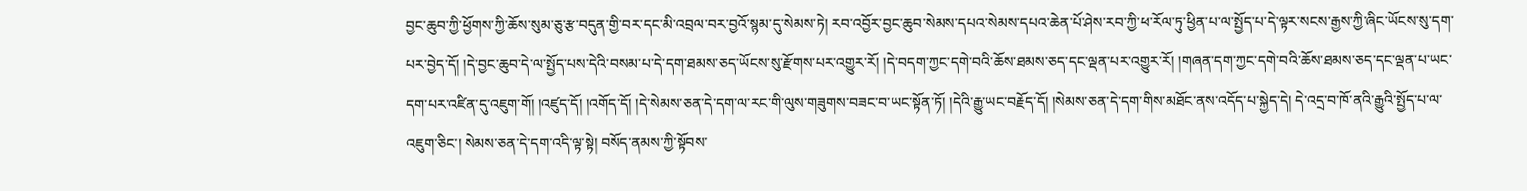བྱང་ཆུབ་ཀྱི་ཕྱོགས་ཀྱི་ཆོས་སུམ་ཅུ་རྩ་བདུན་གྱི་བར་དང་མི་འབྲལ་བར་བྱའོ་སྙམ་དུ་སེམས་ཏེ། རབ་འབྱོར་བྱང་ཆུབ་སེམས་དཔའ་སེམས་དཔའ་ཆེན་པོ་ཤེས་རབ་ཀྱི་ཕ་རོལ་ཏུ་ཕྱིན་པ་ལ་སྤྱོད་པ་དེ་ལྟར་སངས་རྒྱས་ཀྱི་ཞིང་ཡོངས་སུ་དག་པར་བྱེད་དོ། །དེ་བྱང་ཆུབ་དེ་ལ་སྤྱོད་པས་དེའི་བསམ་པ་དེ་དག་ཐམས་ཅད་ཡོངས་སུ་རྫོགས་པར་འགྱུར་རོ། །དེ་བདག་ཀྱང་དགེ་བའི་ཆོས་ཐམས་ཅད་དང་ལྡན་པར་འགྱུར་རོ། །གཞན་དག་ཀྱང་དགེ་བའི་ཆོས་ཐམས་ཅད་དང་ལྡན་པ་ཡང་དག་པར་འཛིན་དུ་འཇུག་གོ། །འཛུད་དོ། །འགོད་དོ། །དེ་སེམས་ཅན་དེ་དག་ལ་རང་གི་ལུས་གཟུགས་བཟང་བ་ཡང་སྟོན་ཏོ། །དེའི་རྒྱུ་ཡང་བརྗོད་དོ། །སེམས་ཅན་དེ་དག་གིས་མཐོང་ནས་འདོད་པ་སྐྱེད་དེ། དེ་འདྲ་བ་ཁོ་ནའི་རྒྱུའི་སྤྱོད་པ་ལ་འཇུག་ཅིང་། སེམས་ཅན་དེ་དག་འདི་ལྟ་སྟེ། བསོད་ནམས་ཀྱི་སྟོབས་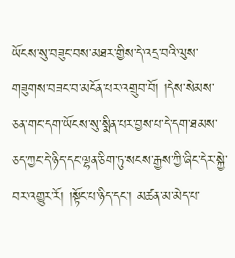ཡོངས་སུ་བཟུང་བས་མཐར་གྱིས་དེ་འདྲ་བའི་ལུས་གཟུགས་བཟང་བ་མངོན་པར་འགྲུབ་བོ། །དེས་སེམས་ཅན་གང་དག་ཡོངས་སུ་སྨིན་པར་བྱས་པ་དེ་དག་ཐམས་ཅད་ཀྱང་དེ་ཉིད་དང་ལྷན་ཅིག་ཏུ་སངས་རྒྱས་ཀྱི་ཞིང་དེར་སྐྱེ་བར་འགྱུར་རོ། །སྟོང་པ་ཉིད་དང་། མཚན་མ་མེད་པ་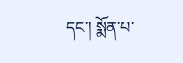དང་། སྨོན་པ་